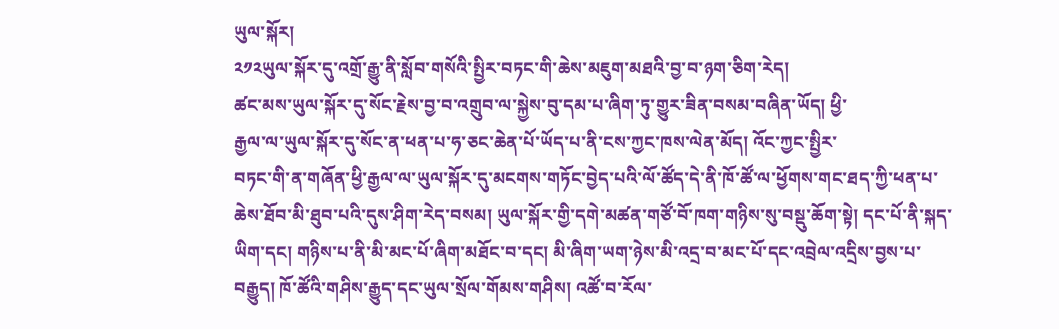ཡུལ་སྐོར།
༢༡༢ཡུལ་སྐོར་དུ་འགྲོ་རྒྱུ་ནི་སློབ་གསོའི་སྤྱིར་བཏང་གི་ཆེས་མཇུག་མཐའི་བྱ་བ་ཉག་ཅིག་རེད།
ཚང་མས་ཡུལ་སྐོར་དུ་སོང་རྗེས་བྱ་བ་འགྲུབ་ལ་སྐྱེས་བུ་དམ་པ་ཞིག་ཏུ་གྱུར་ཟིན་བསམ་བཞིན་ཡོད། ཕྱི་
རྒྱལ་ལ་ཡུལ་སྐོར་དུ་སོང་ན་ཕན་པ་ཧ་ཅང་ཆེན་པོ་ཡོད་པ་ནི་ངས་ཀྱང་ཁས་ལེན་མོད། འོང་ཀྱང་སྤྱིར་
བཏང་གི་ན་གཞོན་ཕྱི་རྒྱལ་ལ་ཡུལ་སྐོར་དུ་མངགས་གཏོང་བྱེད་པའི་ལོ་ཚོད་དེ་ནི་ཁོ་ཚོ་ལ་ཕྱོགས་གང་ཐད་ཀྱི་ཕན་པ་ཆེས་ཐོབ་མི་ཐུབ་པའི་དུས་ཤིག་རེད་བསམ། ཡུལ་སྐོར་གྱི་དགེ་མཚན་གཙོ་བོ་ཁག་གཉིས་སུ་བསྡུ་ཆོག་སྟེ། དང་པོ་ནི་སྐད་ཡིག་དང། གཉིས་པ་ནི་མི་མང་པོ་ཞིག་མཐོང་བ་དང། མི་ཞིག་ཡག་ཉེས་མི་འདྲ་བ་མང་པོ་དང་འབྲེལ་འདྲིས་བྱས་པ་བརྒྱུད། ཁོ་ཚོའི་གཤིས་རྒྱུད་དང་ཡུལ་སྲོལ་གོམས་གཤིས། འཚོ་བ་རོལ་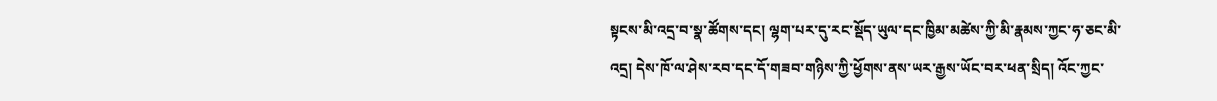སྟངས་མི་འདྲ་བ་སྣ་ཚོགས་དང། ལྷག་པར་དུ་རང་སྡོད་ཡུལ་དང་ཁྱིམ་མཚེས་ཀྱི་མི་རྣམས་ཀྱང་ཧ་ཅང་མི་
འདྲ། དེས་ཁོ་ལ་ཤེས་རབ་དང་དོ་གཟབ་གཉིས་ཀྱི་ཕྱོགས་ནས་ཡར་རྒྱས་ཡོང་བར་ཕན་སྲིད། འོང་ཀྱང་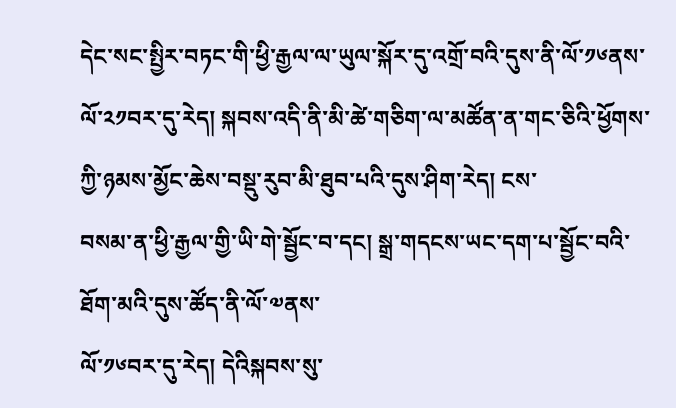དེང་སང་སྤྱིར་བཏང་གི་ཕྱི་རྒྱལ་ལ་ཡུལ་སྐོར་དུ་འགྲོ་བའི་དུས་ནི་ལོ་༡༦ནས་ལོ་༢༡བར་དུ་རེད། སྐབས་འདི་ནི་མི་ཚེ་གཅིག་ལ་མཚོན་ན་གང་ཅིའི་ཕྱོགས་ཀྱི་ཉམས་མྱོང་ཆེས་བསྡུ་རུབ་མི་ཐུབ་པའི་དུས་ཤིག་རེད། ངས་
བསམ་ན་ཕྱི་རྒྱལ་གྱི་ཡི་གེ་སྦྱོང་བ་དང། སྒྲ་གདངས་ཡང་དག་པ་སྦྱོང་བའི་ཐོག་མའི་དུས་ཚོད་ནི་ལོ་༧ནས་
ལོ་༡༦བར་དུ་རེད། དེའིསྐབས་སུ་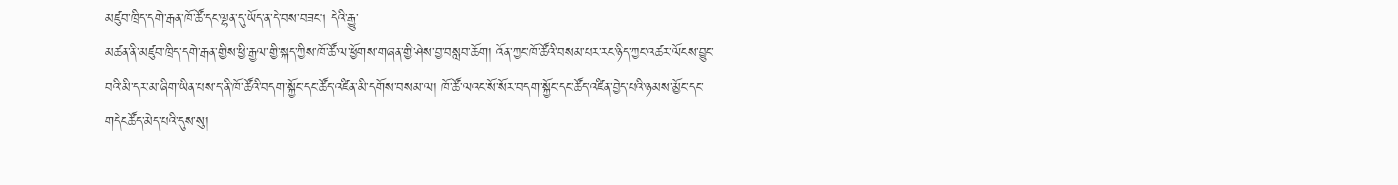མཛུབ་ཁྲིད་དགེ་རྒན་ཁོ་ཚོ་དང་ལྷན་དུ་ཡོད་ན་དེ་བས་བཟང། དེའི་རྒྱུ་
མཚན་ནི་མཛུབ་ཁྲིད་དགེ་རྒན་གྱིས་ཕྱི་རྒྱལ་གྱི་སྐད་ཀྱིས་ཁོ་ཚོ་ལ་ཕྱོགས་གཞན་གྱི་ཤེས་བྱ་བསླབ་ཆོག། འོན་ཀྱང་ཁོ་ཚོའི་བསམ་པར་རང་ཉིད་ཀྱང་འཚར་ལོངས་བྱུང་བའི་མི་དར་མ་ཞིག་ཡིན་པས་ད་ནི་ཁོ་ཚོའི་བདག་སྐྱོང་དང་ཚོད་འཛིན་མི་དགོས་བསམ་ལ། ཁོ་ཚོ་ལའང་སོ་སོར་བདག་སྐྱོང་དང་ཚོད་འཛིན་བྱེད་པའི་ཉམས་མྱོང་དང་གདེངཚོད་མེད་པའི་དུས་སུ།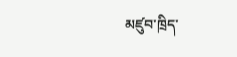མཛུབ་ཁྲིད་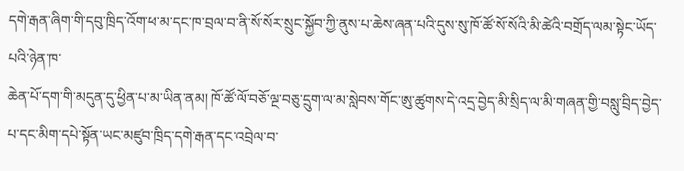དགེ་རྒན་ཞིག་གི་དབུ་ཁྲིད་འོག་ཕ་མ་དང་ཁ་བྲལ་བ་ནི་སོ་སོར་སྲུང་སྐྱོབ་ཀྱི་ནུས་པ་ཆེས་ཞན་པའི་དུས་སུ་ཁོ་ཚོ་སོ་སོའི་མི་ཚེའི་བགྲོད་ལམ་སྟེང་ཡོད་པའི་ཉེན་ཁ་
ཆེན་པོ་དག་གི་མདུན་དུ་ཕྱིན་པ་མ་ཡིན་ནམ། ཁོ་ཚོ་ལོ་བཅོ་ལྔ་བཅུ་དྲུག་ལ་མ་སླེབས་གོང་ཨུ་ཚུགས་དེ་འདྲ་བྱེད་མི་སྲིད་ལ་མི་གཞན་གྱི་བསླུ་བྲིད་བྱེད་པ་དང་མིག་དཔེ་སྟོན་ཡང་མཛུབ་ཁྲིད་དགེ་རྒན་དང་འབྲེལ་བ་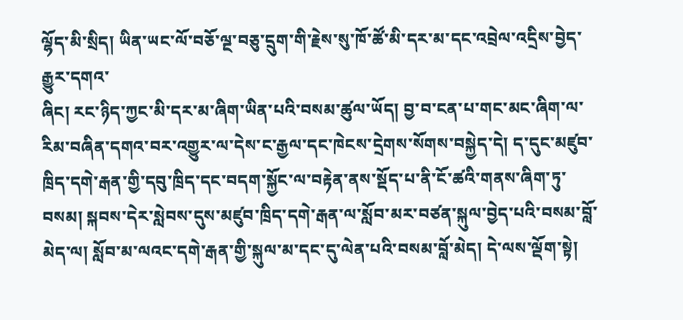ལྷོད་མི་སྲིད། ཡིན་ཡང་ལོ་བཅོ་ལྔ་བཅུ་དྲུག་གི་རྗེས་སུ་ཁོ་ཚོ་མི་དར་མ་དང་འབྲེལ་འདྲིས་བྱེད་རྒྱུར་དགའ་
ཞིང། རང་ཉིད་ཀྱང་མི་དར་མ་ཞིག་ཡིན་པའི་བསམ་ཚུལ་ཡོད། བྱ་བ་ངན་པ་གང་མང་ཞིག་ལ་རིམ་བཞིན་དགའ་བར་འགྱུར་ལ་དེས་ང་རྒྱལ་དང་ཁེངས་དྲེགས་སོགས་བསྐྱེད་དེ། ད་དུང་མཛུབ་ཁྲིད་དགེ་རྒན་གྱི་དབུ་ཁྲིད་དང་བདག་སྐྱོང་ལ་བརྟེན་ནས་སྡོད་པ་ནི་ངོ་ཚའི་གནས་ཞིག་ཏུ་བསམ། སྐབས་དེར་སླེབས་དུས་མཛུབ་ཁྲིད་དགེ་རྒན་ལ་སློབ་མར་བཙན་སྐུལ་བྱེད་པའི་བསམ་བློ་མེད་ལ། སློབ་མ་ལའང་དགེ་རྒན་གྱི་སྐུལ་མ་དང་དུ་ལེན་པའི་བསམ་བློ་མེད། དེ་ལས་ལྡོག་སྟེ།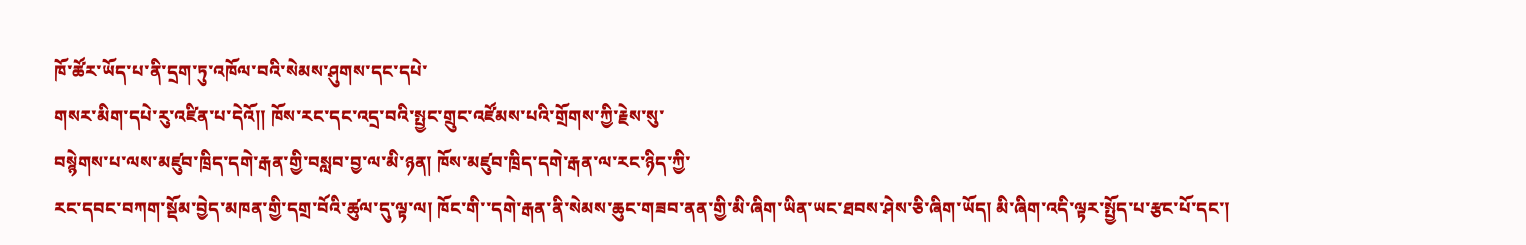ཁོ་ཚོར་ཡོད་པ་ནི་དྲག་ཏུ་འཁོལ་བའི་སེམས་ཤུགས་དང་དཔེ་
གསར་མིག་དཔེ་རུ་འཛིན་པ་དེའོ།། ཁོས་རང་དང་འདྲ་བའི་སྤྱང་གྲུང་འཛོམས་པའི་གྲོགས་ཀྱི་རྗེས་སུ་
བསྙེགས་པ་ལས་མཛུབ་ཁྲིད་དགེ་རྒན་གྱི་བསླབ་བྱ་ལ་མི་ཉན། ཁོས་མཛུབ་ཁྲིད་དགེ་རྒན་ལ་རང་ཉིད་ཀྱི་
རང་དབང་བཀག་སྡོམ་བྱེད་མཁན་གྱི་དགྲ་བོའི་ཚུལ་དུ་ལྟ་ལ། ཁོང་གི་་དགེ་རྒན་ནི་སེམས་ཆུང་གཟབ་ནན་གྱི་མི་ཞིག་ཡིན་ཡང་ཐབས་ཤེས་ཅི་ཞིག་ཡོད། མི་ཞིག་འདི་ལྟར་སྤྱོད་པ་རྩང་པོ་དང་།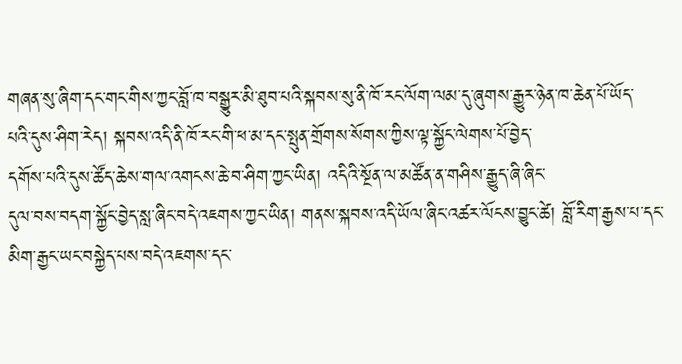གཞན་སུ་ཞིག་དང་གང་གིས་ཀྱང་བློ་ཁ་བསྒྱུར་མི་ཐུབ་པའི་སྐབས་སུ་ནི་ཁོ་རང་ལོག་ལམ་དུ་ཞུགས་རྒྱུར་ཉེན་ཁ་ཆེན་པོ་ཡོད་
པའི་དུས་ཤིག་རེད། སྐབས་འདི་ནི་ཁོ་རང་གི་ཕ་མ་དང་སྤུན་གྲོགས་སོགས་ཀྱིས་ལྟ་སྐྱོང་ལེགས་པོ་བྱེད་
དགོས་པའི་དུས་ཚོད་ཆེས་གལ་འགངས་ཆེ་བ་ཤིག་ཀྱང་ཡིན། འདིའི་སྔོན་ལ་མཚོན་ན་གཤིས་རྒྱུད་ཞི་ཞིང་
དུལ་བས་བདག་སྐྱོང་བྱེད་སླ་ཞིང་བདེ་འཇགས་ཀྱང་ཡིན། གནས་སྐབས་འདི་ཡོལ་ཞིང་འཚར་ལོངས་བྱུང་ཚེ། བློ་རིག་རྒྱས་པ་དང་མིག་རྒྱང་ཡང་བསྐྱེད་པས་བདེ་འཇགས་དང་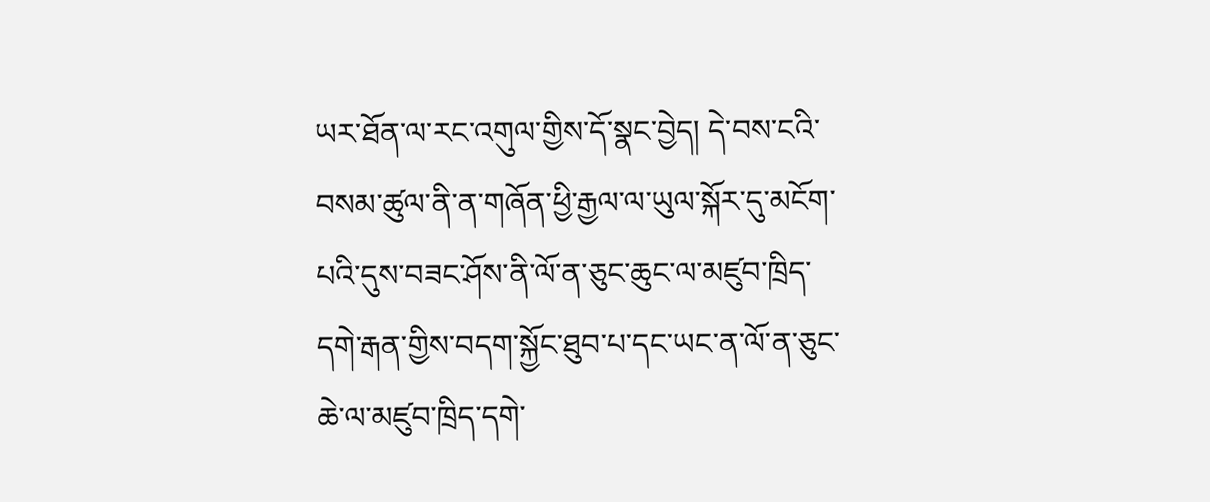ཡར་ཐོན་ལ་རང་འགུལ་གྱིས་དོ་སྣང་བྱེད། དེ་བས་ངའི་བསམ་ཚུལ་ནི་ན་གཞོན་ཕྱི་རྒྱལ་ལ་ཡུལ་སྐོར་དུ་མངོག་པའི་དུས་བཟང་ཤོས་ནི་ལོ་ན་ཅུང་ཆུང་ལ་མཛུབ་ཁྲིད་དགེ་རྒན་གྱིས་བདག་སྐྱོང་ཐུབ་པ་དང་ཡང་ན་ལོ་ན་ཅུང་ཆེ་ལ་མཛུབ་ཁྲིད་དགེ་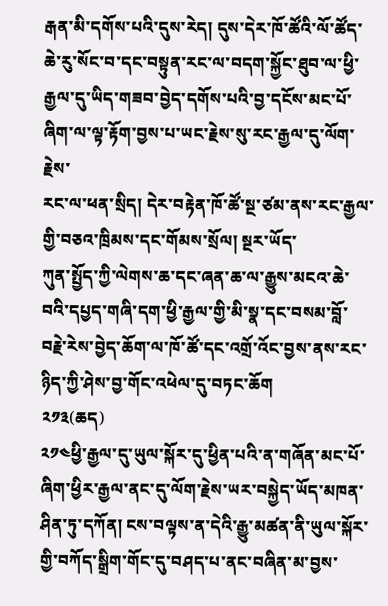རྒན་མི་དགོས་པའི་དུས་རེད། དུས་དེར་ཁོ་ཚོའི་ལོ་ཚོད་ཆེ་རུ་སོང་བ་དང་བསྟུན་རང་ལ་བདག་སྐྱོང་ཐུབ་ལ་ཕྱི་རྒྱལ་དུ་ཡིད་གཟབ་བྱེད་དགོས་པའི་བྱ་དངོས་མང་པོ་ཞིག་ལ་ལྟ་རྟོག་བྱས་པ་ཡང་རྗེས་སུ་རང་རྒྱལ་དུ་ལོག་རྗེས་
རང་ལ་ཕན་སྲིད། དེར་བརྟེན་ཁོ་ཚོ་སྔ་ཙམ་ནས་རང་རྒྱལ་གྱི་བཅའ་ཁྲིམས་དང་གོམས་སྲོལ། སྔར་ཡོད་
ཀུན་སྤྱོད་ཀྱི་ལེགས་ཆ་དང་ཞན་ཆ་ལ་རྒྱུས་མངའ་ཆེ་བའི་དཔྱད་གཞི་དག་ཕྱི་རྒྱལ་གྱི་མི་སྣ་དང་བསམ་བློ་
བརྗེ་རེས་བྱེད་ཆོག་ལ་ཁོ་ཚོ་དང་འགྲོ་འོང་བྱས་ནས་རང་ཉིད་ཀྱི་ཤེས་བྱ་གོང་འཕེལ་དུ་བཏང་ཆོག
༢༡༣(ཆད)
༢༡༤ཕྱི་རྒྱལ་དུ་ཡུལ་སྐོར་དུ་ཕྱིན་པའི་ན་གཞོན་མང་པོ་ཞིག་ཕྱིར་རྒྱལ་ནང་དུ་ལོག་རྗེས་ཡར་བསྐྱེད་ཡོད་མཁན་ཤིན་ཏུ་དཀོན། ངས་བལྟས་ན་དེའི་རྒྱུ་མཚན་ནི་ཡུལ་སྐོར་གྱི་བཀོད་སྒྲིག་གོང་དུ་བཤད་པ་ནང་བཞིན་མ་བྱས་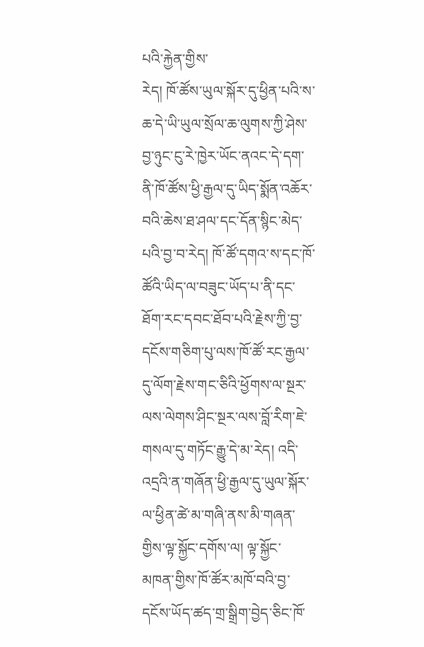པའི་རྐྱེན་གྱིས་
རེད། ཁོ་ཚོས་ཡུལ་སྐོར་དུ་ཕྱིན་པའི་ས་ཆ་དེ་ཡི་ཡུལ་སྲོལ་ཆ་ལུགས་ཀྱི་ཤེས་བྱ་ཉུང་ངུ་རེ་ཁྱེར་ཡོང་ནའང་དེ་དག་ནི་ཁོ་ཚོས་ཕྱི་རྒྱལ་དུ་ཡིད་སྨོན་འཆོར་བའི་ཆེས་ཐ་ཤལ་དང་དོན་སྙིང་མེད་པའི་བྱ་བ་རེད། ཁོ་ཚོ་དགའ་ས་དང་ཁོ་ཚོའི་ཡིད་ལ་བཟུང་ཡོད་པ་ནི་དང་ཐོག་རང་དབང་ཐོབ་པའི་རྗེས་ཀྱི་བྱ་དངོས་གཅིག་པུ་ལས་ཁོ་ཚོ་རང་རྒྱལ་དུ་ལོག་རྗེས་གང་ཅིའི་ཕྱོགས་ལ་སྔར་ལས་ལེགས་ཤིང་སྔར་ལས་བློ་རིག་ཇེ་གསལ་དུ་གཏོང་རྒྱུ་དེ་མ་རེད། འདི་འདྲའི་ན་གཞོན་ཕྱི་རྒྱལ་དུ་ཡུལ་སྐོར་ལ་ཕྱིན་ཚེ་མ་གཞི་ནས་མི་གཞན་གྱིས་ལྟ་སྐྱོང་དགོས་ལ། ལྟ་སྐྱོང་
མཁན་གྱིས་ཁོ་ཚོར་མཁོ་བའི་བྱ་དངོས་ཡོད་ཚད་གྲ་སྒྲིག་བྱེད་ཅིང་ཁོ་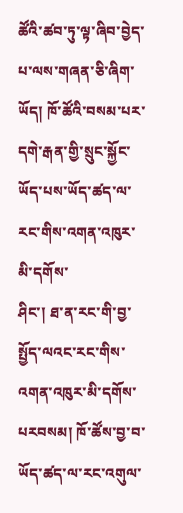ཚོའི་ཚབ་ཏུ་ལྟ་ཞིབ་བྱེད་པ་ལས་གཞན་ཅི་ཞིག་ཡོད། ཁོ་ཚོའི་བསམ་པར་དགེ་རྒན་གྱི་སྲུང་སྐྱོང་ཡོད་པས་ཡོད་ཚད་ལ་རང་གིས་འགན་འཁུར་མི་དགོས་
ཤིང་། ཐ་ན་རང་གི་བྱ་སྤྱོད་ལའང་རང་གིས་འགན་འཁུར་མི་དགོས་པརབསམ། ཁོ་ཚོས་བྱ་བ་ཡོད་ཚད་ལ་རང་འགུལ་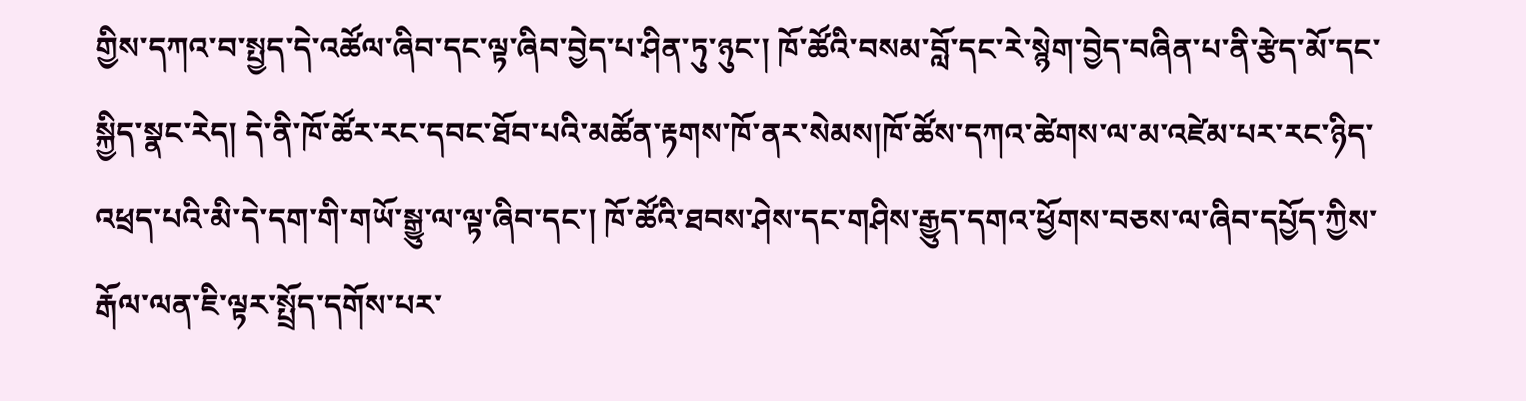གྱིས་དཀའ་བ་སྤྱད་དེ་འཚོལ་ཞིབ་དང་ལྟ་ཞིབ་བྱེད་པ་ཤིན་ཏུ་ཉུང་། ཁོ་ཚོའི་བསམ་བློ་དང་རེ་སྙེག་བྱེད་བཞིན་པ་ནི་རྩེད་མོ་དང་སྐྱིད་སྣང་རེད། དེ་ནི་ཁོ་ཚོར་རང་དབང་ཐོབ་པའི་མཚོན་རྟགས་ཁོ་ནར་སེམས།ཁོ་ཚོས་དཀའ་ཚེགས་ལ་མ་འཛེམ་པར་རང་ཉིད་འཕྲད་པའི་མི་དེ་དག་གི་གཡོ་སྒྱུ་ལ་ལྟ་ཞིབ་དང་། ཁོ་ཚོའི་ཐབས་ཤེས་དང་གཤིས་རྒྱུད་དགའ་ཕྱོགས་བཅས་ལ་ཞིབ་དཔྱོད་ཀྱིས་རྒོལ་ལན་ཇི་ལྟར་སྤྲོད་དགོས་པར་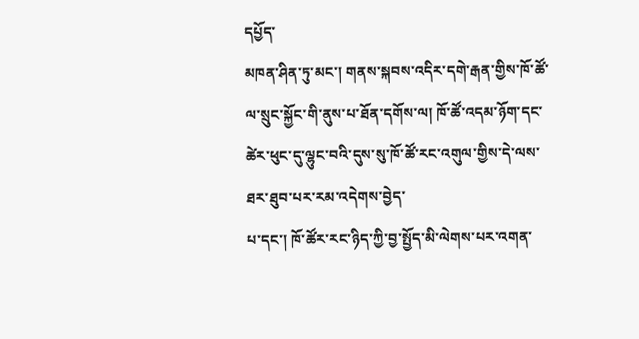དཔྱོད་
མཁན་ཤིན་ཏུ་མང་། གནས་སྐབས་འདིར་དགེ་རྒན་གྱིས་ཁོ་ཚོ་ལ་སྲུང་སྐྱོང་གི་ནུས་པ་ཐོན་དགོས་ལ། ཁོ་ཚོ་འདམ་ཉོག་དང་ཚེར་ཕུང་དུ་ལྷུང་བའི་དུས་སུ་ཁོ་ཚོ་རང་འགུལ་གྱིས་དེ་ལས་ཐར་ཐུབ་པར་རམ་འདེགས་བྱེད་
པ་དང་། ཁོ་ཚོར་རང་ཉིད་ཀྱི་བྱ་སྤྱོད་མི་ལེགས་པར་འགན་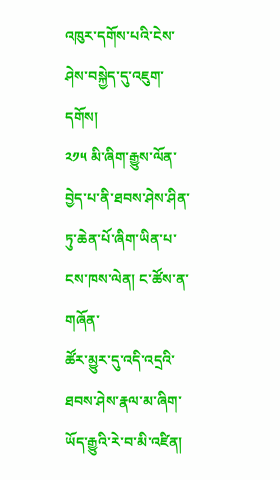འཁུར་དགོས་པའི་ངེས་ཤེས་བསྐྱེད་དུ་འཇུག་
དགོས།
༢༡༥ མི་ཞིག་རྒྱུས་ལོན་བྱེད་པ་ནི་ཐབས་ཤེས་ཤིན་ཏུ་ཆེན་པོ་ཞིག་ཡིན་པ་ངས་ཁས་ལེན། ང་ཚོས་ན་གཞོན་
ཚོར་མྱུར་དུ་འདི་འདྲའི་ཐབས་ཤེས་རྣལ་མ་ཞིག་ཡོད་རྒྱུའི་རེ་བ་མི་འཛིན།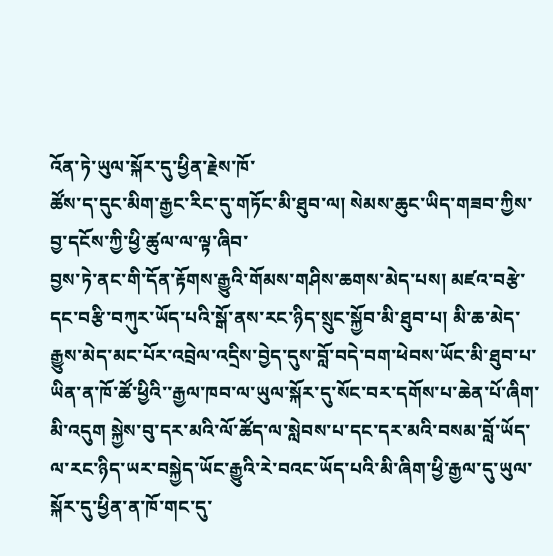འོན་ཏེ་ཡུལ་སྐོར་དུ་ཕྱིན་རྗེས་ཁོ་
ཚོས་ད་དུང་མིག་རྒྱང་རིང་དུ་གཏོང་མི་ཐུབ་ལ། སེམས་ཆུང་ཡིད་གཟབ་ཀྱིས་བྱ་དངོས་ཀྱི་ཕྱི་ཚུལ་ལ་ལྟ་ཞིབ་
བྱས་ཏེ་ནང་གི་དོན་རྟོགས་རྒྱུའི་གོམས་གཤིས་ཆགས་མེད་པས། མཛའ་བརྩེ་དང་བརྩི་བཀུར་ཡོད་པའི་སྒོ་ནས་རང་ཉིད་སྲུང་སྐྱོབ་མི་ཐུབ་པ། མི་ཆ་མེད་རྒྱུས་མེད་མང་པོར་འབྲེལ་འདྲིས་བྱེད་དུས་བློ་བདེ་བག་ཕེབས་ཡོང་མི་ཐུབ་པ་ཡིན་ན་ཁོ་ཚོ་ཕྱིའི་་རྒྱལ་ཁབ་ལ་ཡུལ་སྐོར་དུ་སོང་བར་དགོས་པ་ཆེན་པོ་ཞིག་མི་འདུག སྐྱེས་བུ་དར་མའི་ལོ་ཚོད་ལ་སླེབས་པ་དང་དར་མའི་བསམ་བློ་ཡོད་ལ་རང་ཉིད་ཡར་བསྐྱེད་ཡོང་རྒྱུའི་རེ་བའང་ཡོད་པའི་མི་ཞིག་ཕྱི་རྒྱལ་དུ་ཡུལ་སྐོར་དུ་ཕྱིན་ན་ཁོ་གང་དུ་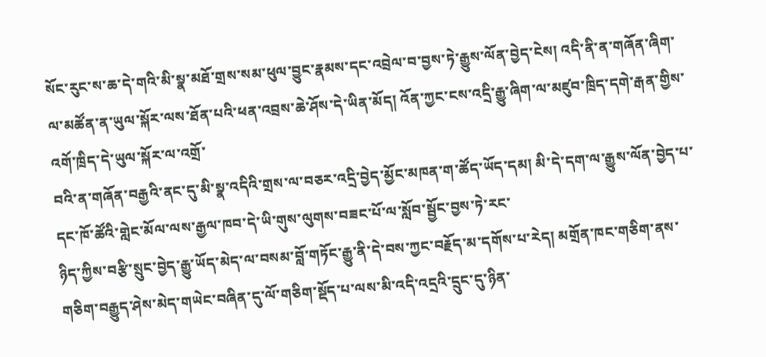སོང་རུང་ས་ཆ་དེ་གའི་མི་སྣ་མཐོ་གྲས་སམ་ཕུལ་བྱུང་རྣམས་དང་འབྲེལ་བ་བྱས་ཏེ་རྒྱུས་ལོན་བྱེད་ངེས། འདི་ནི་ན་གཞོན་ཞིག་ལ་མཚོན་ན་ཡུལ་སྐོར་ལས་ཐོན་པའི་ཕན་འབྲས་ཆེ་ཤོས་དེ་ཡིན་མོད། འོན་ཀྱང་ངས་འདྲི་རྒྱུ་ཞིག་ལ་མཛུབ་ཁྲིད་དགེ་རྒན་གྱིས་འགོ་ཁྲིད་དེ་ཡུལ་སྐོར་ལ་འགྲོ་
བའི་ན་གཞོན་བརྒྱའི་ནང་དུ་མི་སྣ་འདིའི་གྲས་ལ་བཅར་འདྲི་བྱེད་མྱོང་མཁན་ག་ཚོད་ཡོད་དམ། མི་དེ་དག་ལ་རྒྱུས་ལོན་བྱེད་པ་དང་ཁོ་ཚོའི་གླེང་མོལ་ལས་རྒྱལ་ཁབ་དེ་ཡི་གུས་ལུགས་བཟང་པོ་ལ་སློབ་སྦྱོང་བྱས་ཏེ་རང་
ཉིད་ཀྱིས་བརྩི་སྲུང་བྱེད་རྒྱུ་ཡོད་མེད་ལ་བསམ་བློ་གཏོང་རྒྱུ་ནི་དེ་བས་ཀྱང་བརྗོད་མ་དགོས་པ་རེད། མགྲོན་ཁང་གཅིག་ནས་གཅིག་བརྒྱུད་ཤེས་མེད་གཡེང་བཞིན་དུ་ལོ་གཅིག་སྡོད་པ་ལས་མི་འདི་འདྲའི་དྲུང་དུ་ཉིན་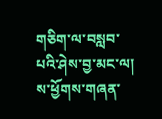གཅིག་ལ་བསླབ་པའི་ཤེས་བྱ་མང་ལ། ས་ཕྱོགས་གཞན་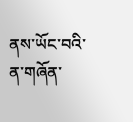ནས་ཡོང་བའི་ན་གཞོན་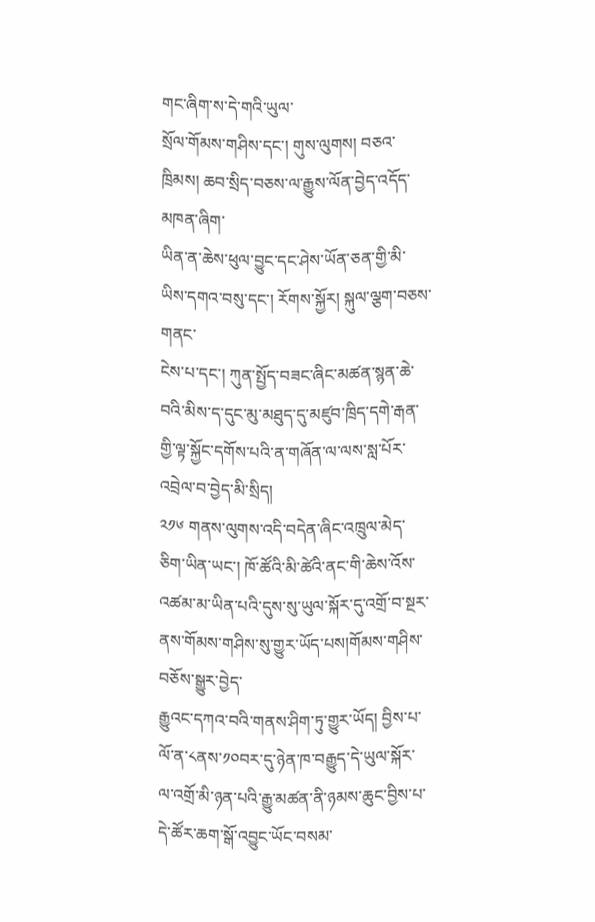གང་ཞིག་ས་དེ་གའི་ཡུལ་
སྲོལ་གོམས་གཤིས་དང་། གུས་ལུགས། བཅའ་ཁྲིམས། ཆབ་སྲིད་བཅས་ལ་རྒྱུས་ལོན་བྱེད་འདོད་མཁན་ཞིག་
ཡིན་ན་ཆེས་ཕུལ་བྱུང་དང་ཤེས་ཡོན་ཅན་གྱི་མི་ཡིས་དགའ་བསུ་དང་། རོགས་སྐྱོར། སྐུལ་ལྕག་བཅས་གནང་
ངེས་པ་དང་། ཀུན་སྤྱོད་བཟང་ཞིང་མཚན་སྙན་ཆེ་བའི་མིས་ད་དུང་མུ་མཐུད་དུ་མཛུབ་ཁྲིད་དགེ་རྒན་གྱི་ལྟ་སྐྱོང་དགོས་པའི་ན་གཞོན་ལ་ལས་སླ་པོར་འབྲེལ་བ་བྱེད་མི་སྲིད།
༢༡༦ གནས་ལུགས་འདི་བདེན་ཞིང་འཁྲུལ་མེད་ཅིག་ཡིན་ཡང་། ཁོ་ཚོའི་མི་ཚེའི་ནང་གི་ཆེས་འོས་འཚམ་མ་ཡིན་པའི་དུས་སུ་ཡུལ་སྐོར་དུ་འགྲོ་བ་སྔར་ནས་གོམས་གཤིས་སུ་གྱུར་ཡོད་པས།གོམས་གཤིས་བཅོས་སྒྱུར་བྱེད་
རྒྱུའང་དཀའ་བའི་གནས་ཤིག་ཏུ་གྱུར་ཡོད། བྱིས་པ་ལོ་ན་༨ནས་༡༠བར་དུ་ཉེན་ཁ་བརྒྱུད་དེ་ཡུལ་སྐོར་ལ་འགྲོ་མི་ཉན་པའི་རྒྱུ་མཚན་ནི་ཉམས་ཆུང་བྱིས་པ་དེ་ཚོར་ཆག་སྒོ་འབྱུང་ཡོང་བསམ་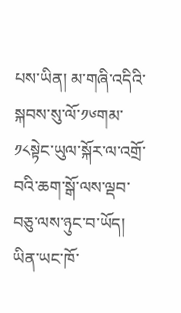པས་ཡིན། མ་གཞི་འདིའི་
སྐབས་སུ་ལོ་༡༦གམ་༡༨སྟེང་ཡུལ་སྐོར་ལ་འགྲོ་བའི་ཆག་སྒོ་ལས་ལྡབ་བཅུ་ལས་ཉུང་བ་ཡོད། ཡིན་ཡང་ཁོ་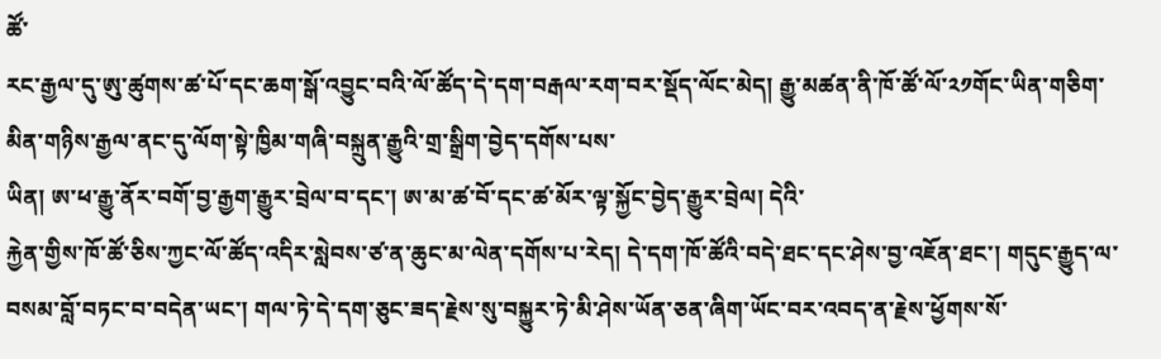ཚོ་
རང་རྒྱལ་དུ་ཨུ་ཚུགས་ཚ་པོ་དང་ཆག་སྒོ་འབྱུང་བའི་ལོ་ཚོད་དེ་དག་བརྒལ་རག་བར་སྡོད་ལོང་མེད། རྒྱུ་མཚན་ནི་ཁོ་ཚོ་ལོ་༢༡གོང་ཡིན་གཅིག་མིན་གཉིས་རྒྱལ་ནང་དུ་ལོག་སྟེ་ཁྱིམ་གཞི་བསྐྲུན་རྒྱུའི་གྲ་སྒྲིག་བྱེད་དགོས་པས་
ཡིན། ཨ་ཕ་རྒྱུ་ནོར་བགོ་བྱ་རྒྱག་རྒྱུར་བྲེལ་བ་དང་། ཨ་མ་ཚ་བོ་དང་ཚ་མོར་ལྟ་སྐྱོང་བྱེད་རྒྱུར་བྲེལ། དེའི་
རྐྱེན་གྱིས་ཁོ་ཚོ་ཅིས་ཀྱང་ལོ་ཚོད་འདིར་སླེབས་ཙ་ན་ཆུང་མ་ལེན་དགོས་པ་རེད། དེ་དག་ཁོ་ཚོའི་བདེ་ཐང་དང་ཤེས་བྱ་འཇོན་ཐང་། གདུང་རྒྱུད་ལ་བསམ་བློ་བཏང་བ་བདེན་ཡང་། གལ་ཏེ་དེ་དག་ཅུང་ཟད་རྗེས་སུ་བསྐྱུར་ཏེ་མི་ཤེས་ཡོན་ཅན་ཞིག་ཡོང་བར་འབད་ན་རྗེས་ཕྱོགས་སོ་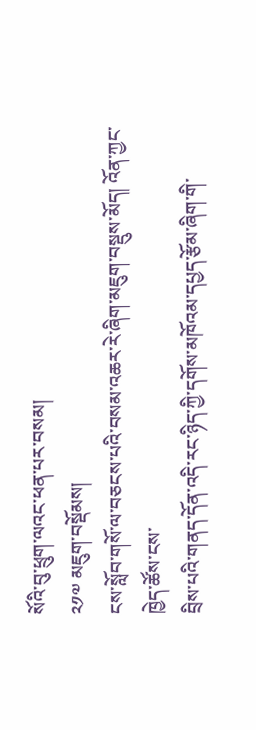སོའི་བུ་ཕྲུག་ལའང་ཕན་པར་བསམ།
༢༡༧ མཇུག་བསྡོམས།
ངས་སློབ་གསོ་ལ་བཅངས་པའི་བསམ་འཆར་རེ་ཞིག་མཇུག་བསྡུས་མོད། འོན་ཀྱང་ཁྱེད་ཚོས་ངས་
བྲིས་པའི་གནད་དོན་འདི་རང་ཉིད་ཀྱི་དགོས་མཁོའམ་དཔྱད་རྩོམ་ཞིག་གི་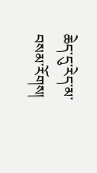ཆེད་དུ་རེད་མ་བསམ་རོགས།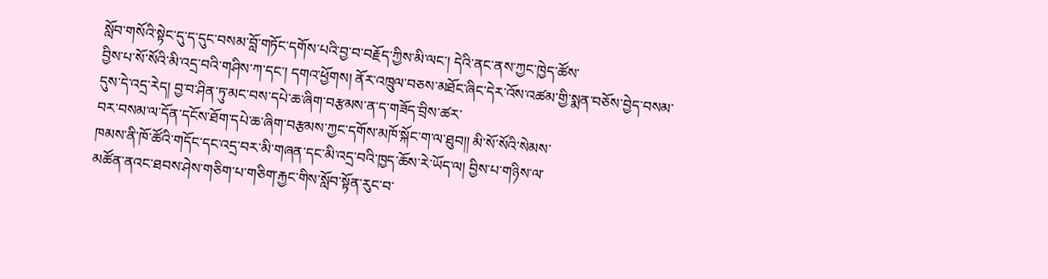སློབ་གསོའི་སྟེང་དུ་ད་དུང་བསམ་བློ་གཏོང་དགོས་པའི་བྱ་བ་བརྗོད་ཀྱིས་མི་ལང་། དེའི་ནང་ནས་ཀྱང་ཁྱེད་ཚོས་
བྱིས་པ་སོ་སོའི་མི་འདྲ་བའི་གཤིས་ཀ་དང་། དགའ་ཕྱོགས། ནོར་འཁྲུལ་བཅས་མཐོང་ཞིང་དེར་འོས་འཚམ་གྱི་སྨན་བཅོས་བྱེད་བསམ་དུས་དེ་འདྲ་རེད། བྱ་བ་ཤིན་ཏུ་མང་བས་དཔེ་ཆ་ཞིག་བརྩམས་ན་ད་གཟོད་བྲིས་ཚར་
བར་བསམ་ལ་དོན་དངོས་ཐོག་དཔེ་ཆ་ཞིག་བརྩམས་ཀྱང་དགོས་མཁོ་སྐོང་ག་ལ་ཐུབ།། མི་སོ་སོའི་སེམས་
ཁམས་ནི་ཁོ་ཚོའི་གདོང་དང་འདྲ་བར་མི་གཞན་དང་མི་འདྲ་བའི་ཁྱད་ཆོས་རེ་ཡོད་ལ། བྱིས་པ་གཉིས་ལ་
མཚོན་ནའང་ཐབས་ཤེས་གཅིག་པ་གཅིག་རྐྱང་གིས་སློབ་སྟོན་རུང་བ་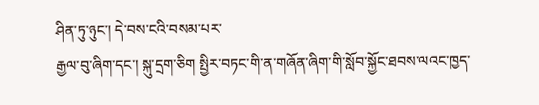ཤིན་ཏུ་ཉུང་། དེ་བས་ངའི་བསམ་པར་
རྒྱལ་བུ་ཞིག་དང་། སྐུ་དྲག་ཅིག སྤྱིར་བཏང་གི་ན་གཞོན་ཞིག་གི་སློབ་སྐྱོང་ཐབས་ལའང་ཁྱད་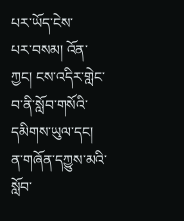པར་ཡོད་ངེས་
པར་བསམ། འོན་ཀྱང། ངས་འདིར་གླེང་བ་ནི་སློབ་གསོའི་དམིགས་ཡུལ་དང། ན་གཞོན་དཀྱུས་མའི་སློབ་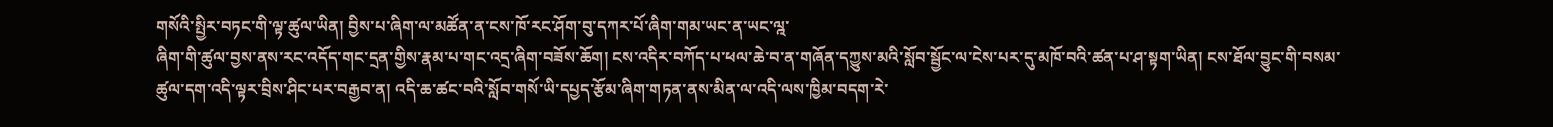གསོའི་སྤྱིར་བཏང་གི་ལྟ་ཚུལ་ཡིན། བྱིས་པ་ཞིག་ལ་མཚོན་ན་ངས་ཁོ་རང་ཤོག་བུ་དཀར་པོ་ཞིག་གམ་ཡང་ན་ཡང་ལྰ་
ཞིག་གི་ཚུལ་བྱས་ནས་རང་འདོད་གང་དྲན་གྱིས་རྣམ་པ་གང་འདྲ་ཞིག་བཟོས་ཆོག། ངས་འདིར་བཀོད་པ་ཕལ་ཆེ་བ་ན་གཞོན་དཀྱུས་མའི་སློབ་སྦྱོང་ལ་ངེས་པར་དུ་མཁོ་བའི་ཚན་པ་ཤ་སྟག་ཡིན། ངས་ཐོལ་བྱུང་གི་བསམ་
ཚུལ་དག་འདི་ལྟར་བྲིས་ཤིང་པར་བརྒྱབ་ན། འདི་ཆ་ཚང་བའི་སློབ་གསོ་ཡི་དཔྱད་རྩོམ་ཞིག་གཏན་ནས་མིན་ལ་འདི་ལས་ཁྱིམ་བདག་རེ་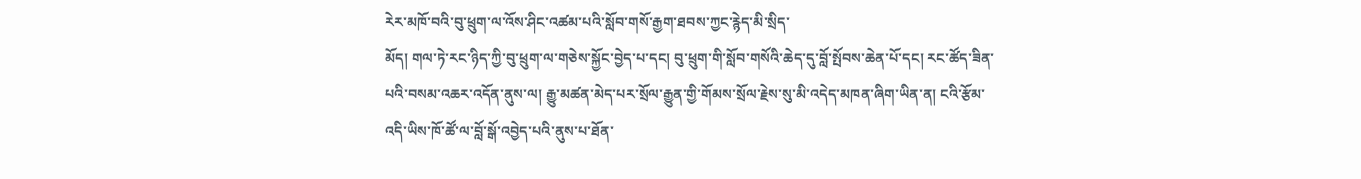རེར་མཁོ་བའི་བུ་ཕྲུག་ལ་འོས་ཤིང་འཚམ་པའི་སློབ་གསོ་རྒྱག་ཐབས་ཀྱང་རྙེད་མི་སྲིད་
མོད། གལ་ཏེ་རང་ཉིད་ཀྱི་བུ་ཕྲུག་ལ་གཅེས་སྐྱོང་བྱེད་པ་དང། བུ་ཕྲུག་གི་སློབ་གསོའི་ཆེད་དུ་བློ་སྤོབས་ཆེན་པོ་དང། རང་ཚོད་ཟིན་པའི་བསམ་འཆར་འདོན་ནུས་ལ། རྒྱུ་མཚན་མེད་པར་སྲོལ་རྒྱུན་གྱི་གོམས་སྲོལ་རྗེས་སུ་མི་འདེད་མཁན་ཞིག་ཡིན་ན། ངའི་རྩོམ་འདི་ཡིས་ཁོ་ཚོ་ལ་བློ་སྒོ་འབྱེད་པའི་ནུས་པ་ཐོན་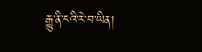རྒྱུ་ནི་ངའི་རེ་བ་ཡིན།